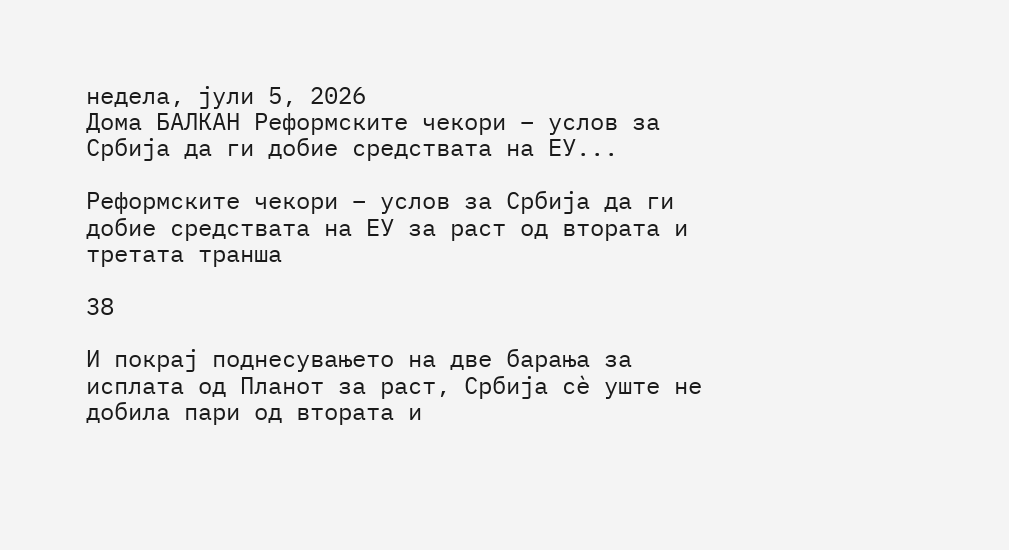недела, јули 5, 2026
Дома БАЛКАН Реформските чекори – услов за Србија да ги добие средствата на ЕУ...

Реформските чекори – услов за Србија да ги добие средствата на ЕУ за раст од втората и третата транша

38

И покрај поднесувањето на две барања за исплата од Планот за раст, Србија сè уште не добила пари од втората и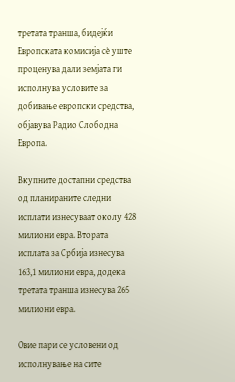третата транша, бидејќи Европската комисија сè уште проценува дали земјата ги исполнува условите за добивање европски средства, објавува Радио Слободна Европа.

Вкупните достапни средства од планираните следни исплати изнесуваат околу 428 милиони евра. Втората исплата за Србија изнесува 163,1 милиони евра, додека третата транша изнесува 265 милиони евра.

Овие пари се условени од исполнување на сите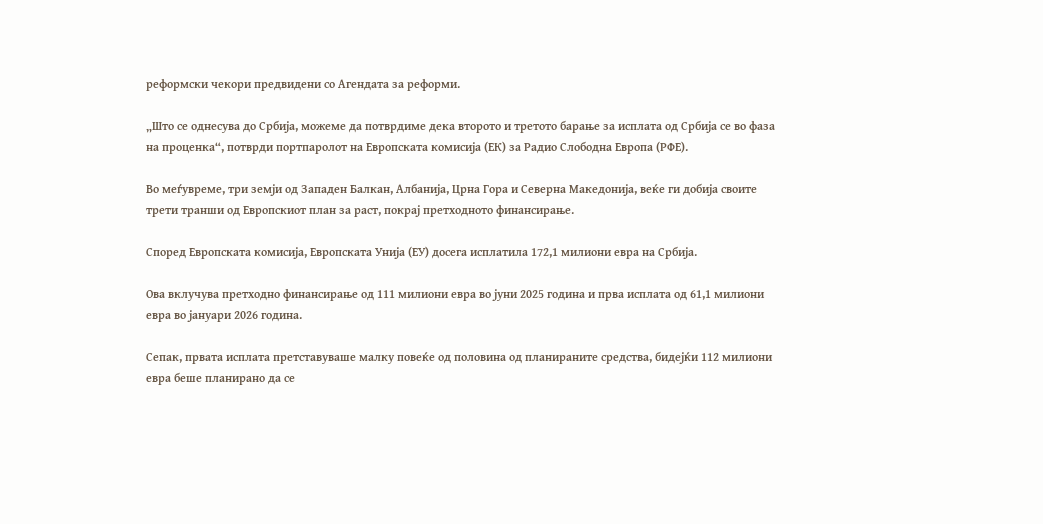реформски чекори предвидени со Агендата за реформи.

„Што се однесува до Србија, можеме да потврдиме дека второто и третото барање за исплата од Србија се во фаза на проценка“, потврди портпаролот на Европската комисија (ЕК) за Радио Слободна Европа (РФЕ).

Во меѓувреме, три земји од Западен Балкан, Албанија, Црна Гора и Северна Македонија, веќе ги добија своите трети транши од Европскиот план за раст, покрај претходното финансирање.

Според Европската комисија, Европската Унија (ЕУ) досега исплатила 172,1 милиони евра на Србија.

Ова вклучува претходно финансирање од 111 милиони евра во јуни 2025 година и прва исплата од 61,1 милиони евра во јануари 2026 година.

Сепак, првата исплата претставуваше малку повеќе од половина од планираните средства, бидејќи 112 милиони евра беше планирано да се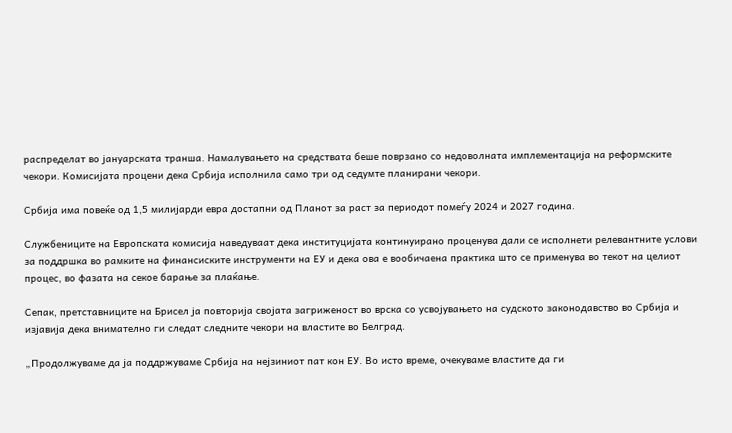распределат во јануарската транша. Намалувањето на средствата беше поврзано со недоволната имплементација на реформските чекори. Комисијата процени дека Србија исполнила само три од седумте планирани чекори.

Србија има повеќе од 1,5 милијарди евра достапни од Планот за раст за периодот помеѓу 2024 и 2027 година.

Службениците на Европската комисија наведуваат дека институцијата континуирано проценува дали се исполнети релевантните услови за поддршка во рамките на финансиските инструменти на ЕУ и дека ова е вообичаена практика што се применува во текот на целиот процес, во фазата на секое барање за плаќање.

Сепак, претставниците на Брисел ја повторија својата загриженост во врска со усвојувањето на судското законодавство во Србија и изјавија дека внимателно ги следат следните чекори на властите во Белград.

„Продолжуваме да ја поддржуваме Србија на нејзиниот пат кон ЕУ. Во исто време, очекуваме властите да ги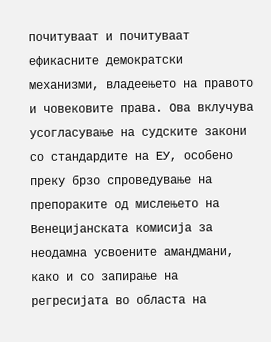почитуваат и почитуваат ефикасните демократски механизми, владеењето на правото и човековите права. Ова вклучува усогласување на судските закони со стандардите на ЕУ, особено преку брзо спроведување на препораките од мислењето на Венецијанската комисија за неодамна усвоените амандмани, како и со запирање на регресијата во областа на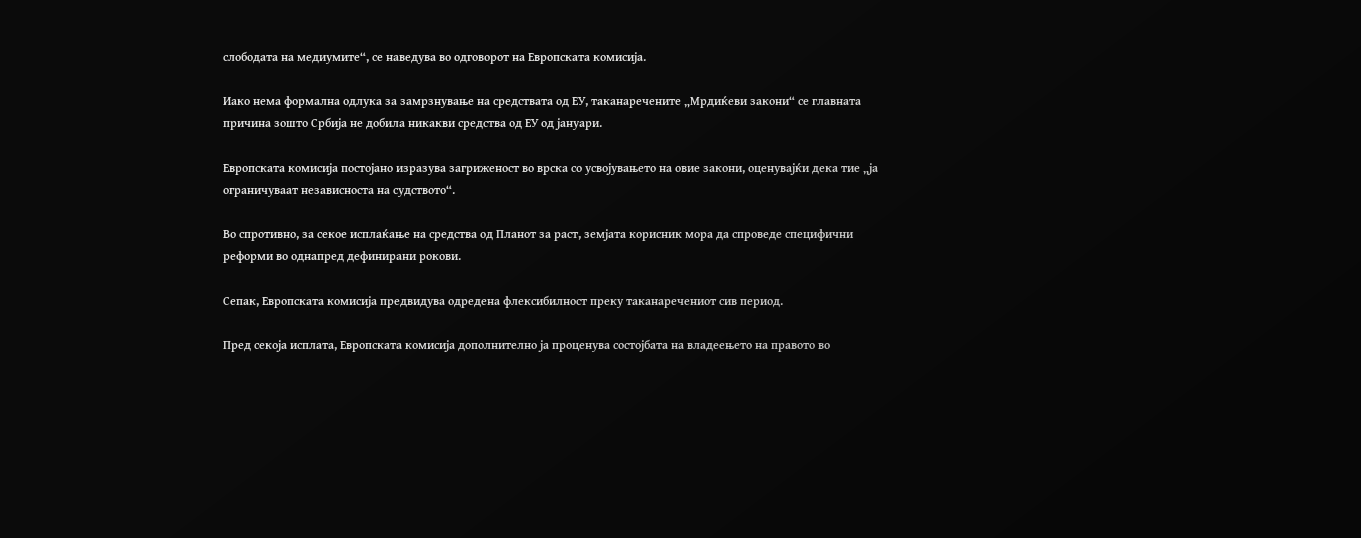слободата на медиумите“, се наведува во одговорот на Европската комисија.

Иако нема формална одлука за замрзнување на средствата од ЕУ, таканаречените „Мрдиќеви закони“ се главната причина зошто Србија не добила никакви средства од ЕУ од јануари.

Европската комисија постојано изразува загриженост во врска со усвојувањето на овие закони, оценувајќи дека тие „ја ограничуваат независноста на судството“.

Во спротивно, за секое исплаќање на средства од Планот за раст, земјата корисник мора да спроведе специфични реформи во однапред дефинирани рокови.

Сепак, Европската комисија предвидува одредена флексибилност преку таканаречениот сив период.

Пред секоја исплата, Европската комисија дополнително ја проценува состојбата на владеењето на правото во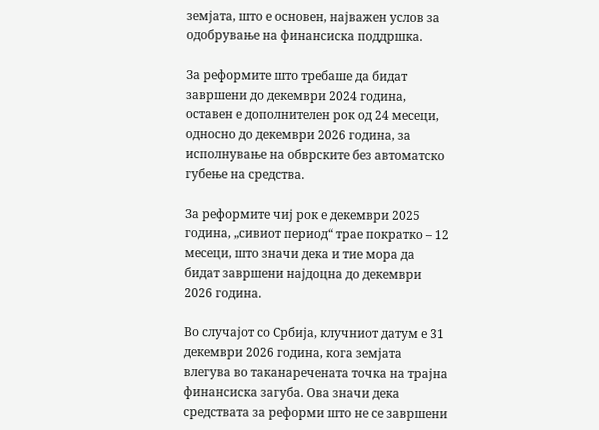земјата, што е основен, најважен услов за одобрување на финансиска поддршка.

За реформите што требаше да бидат завршени до декември 2024 година, оставен е дополнителен рок од 24 месеци, односно до декември 2026 година, за исполнување на обврските без автоматско губење на средства.

За реформите чиј рок е декември 2025 година, „сивиот период“ трае пократко – 12 месеци, што значи дека и тие мора да бидат завршени најдоцна до декември 2026 година.

Во случајот со Србија, клучниот датум е 31 декември 2026 година, кога земјата влегува во таканаречената точка на трајна финансиска загуба. Ова значи дека средствата за реформи што не се завршени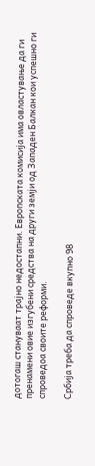дотогаш стануваат трајно недостапни. Европската комисија има овластување да ги пренамени овие изгубени средства на други земји од Западен Балкан кои успешно ги спроведоа своите реформи.

Србија треба да спроведе вкупно 98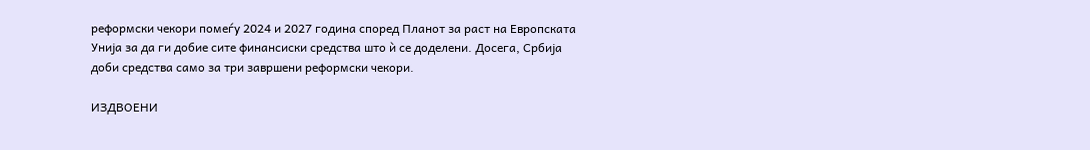реформски чекори помеѓу 2024 и 2027 година според Планот за раст на Европската Унија за да ги добие сите финансиски средства што ѝ се доделени. Досега, Србија доби средства само за три завршени реформски чекори.

ИЗДВОЕНИ